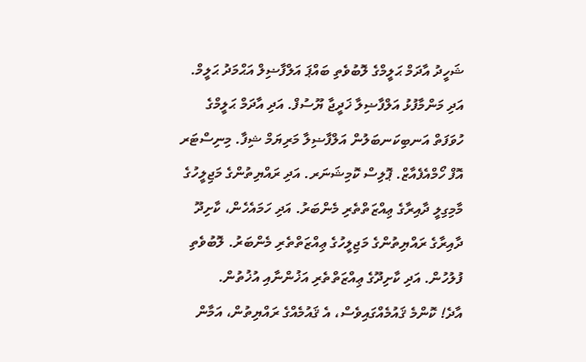ޝަހީދު އާދަމް ޙަލީމްގެ ލޮބުވެތި ބައްޕަ އަލްފާޟިލް އަޙްމަދު ޙަލީމް. އަދި މަންމާފުޅު އަލްފާޟިލާ ޚަދީޖާ ޔޫސުފް. އަދި އާދަމް ޙަލީމްގެ ހުވަފަތް އަނބިކަނބަލުން އަލްފާޟިލާ މަރިޔަމް ޝިފާ. މިނިސްޓަރ އޮފް ހޯމްއެފެއާޒް. ޕޮލިސް ކޮމިޝަނަރ. އަދި ރައްޔިތުންގެ މަޖިލީހުގެ މާމިގިލީ ދާއިރާގެ ޢިއްޒަތްތެރި މެންބަރު. އަދި ހަމައެހެން، ކާށިދޫ ދާއިރާގެ ރައްޔިތުންގެ މަޖިލީހުގެ ޢިއްޒަތްތެރި މެންބަރު. ލޮބުވެތި ފުލުހުން. އަދި ކާށިދޫގެ ޢިއްޒަތްތެރި އަޚުންނާއި އުޚުތުން.
އާދެ! ކޮންމެ ޤައުމެއްގައިވެސް، އެ ޤައުމެއްގެ ރައްޔިތުން، އަމާން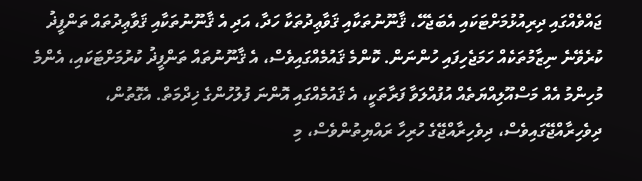ޖައްވެއްގައި ދިރިއުޅުމަށްޓަކައި އެބަޖެހޭ، ޤާނޫނުތަކާއި ޤަވާޢިދުތަކާ ހަދާ، އަދި އެ ޤާނޫނުތަކާއި ޤަވާޢިދުތައް ތަންފީޛު ކުރެވޭނެ ނިޒާމުތަކެއް ހަމަޖެހިފައި ހުންނަން. ކޮންމެ ޤައުމެއްގައިވެސް، އެ ޤާނޫނުތައް ތަންފީޛު ކުރުމަށްޓަކައި، އެންމެ މުހިންމު އެއް މަސްއޫލިއްޔަތެއް އުފުއްލަވާ ފަރާތަކީ، އެ ޤައުމެއްގައި އޮންނަ ފުލުހުންގެ ޚިދްމަތް. އެގޮތުން، ދިވެހިރާއްޖޭގައިވެސް، ދިވެހިރާއްޖޭގެ ހުރިހާ ރައްޔިތުންވެސް، މި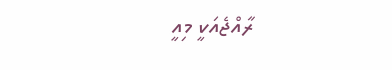ރާއްޖެއަކީ މިއީ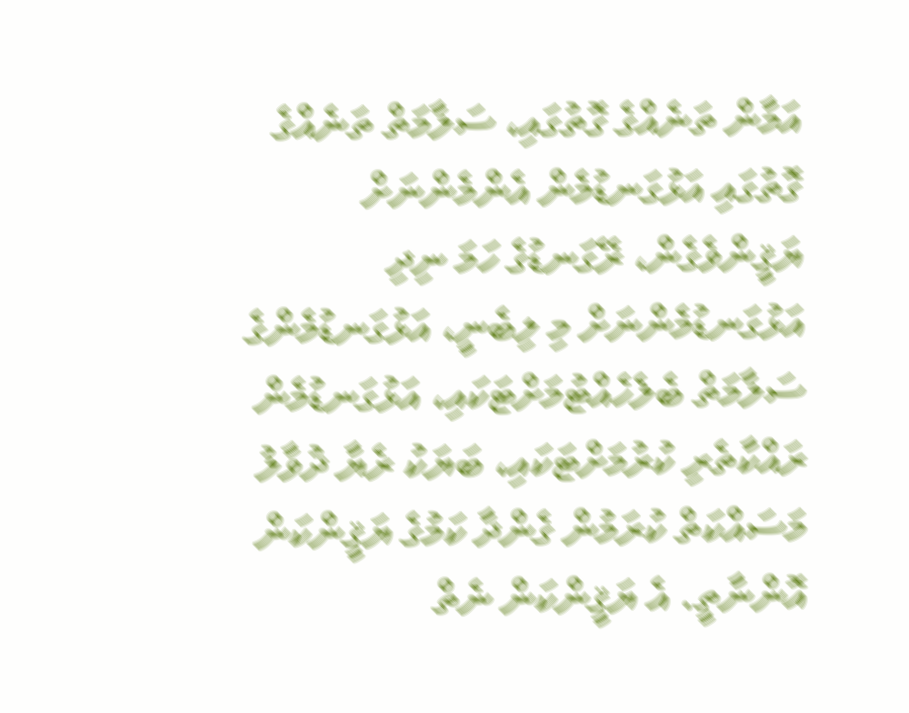އަމާން ތަނެއްގެ ގޮތުގައި، ސަލާމަތް ތަނެއްގެ ގޮތުގައި އަޅުގަނޑުމެން އެންމެންނަށް ޔަޤީންވެގެން، ރޭގަނޑުގެ ހަމަ ނިދި އަޅުގަނޑުމެންނަށް މި ލިބެނީ، އަޅުގަނޑުމެންގެ ސަލާމަތް ބެލެހެއްޓުމަށްޓަކައި، އަޅުގަނޑުމެން ރައްކާތެރި ކުރުމަށްޓަކައި، ބަޔަކު ރެޔާ ދުވާލު މަސައްކަތް ކުރަމުން ގެންދާ ކަމުގެ ޔަޤީންކަން އޮންނާތީ. އެ ޔަޤީންކަން ނެތް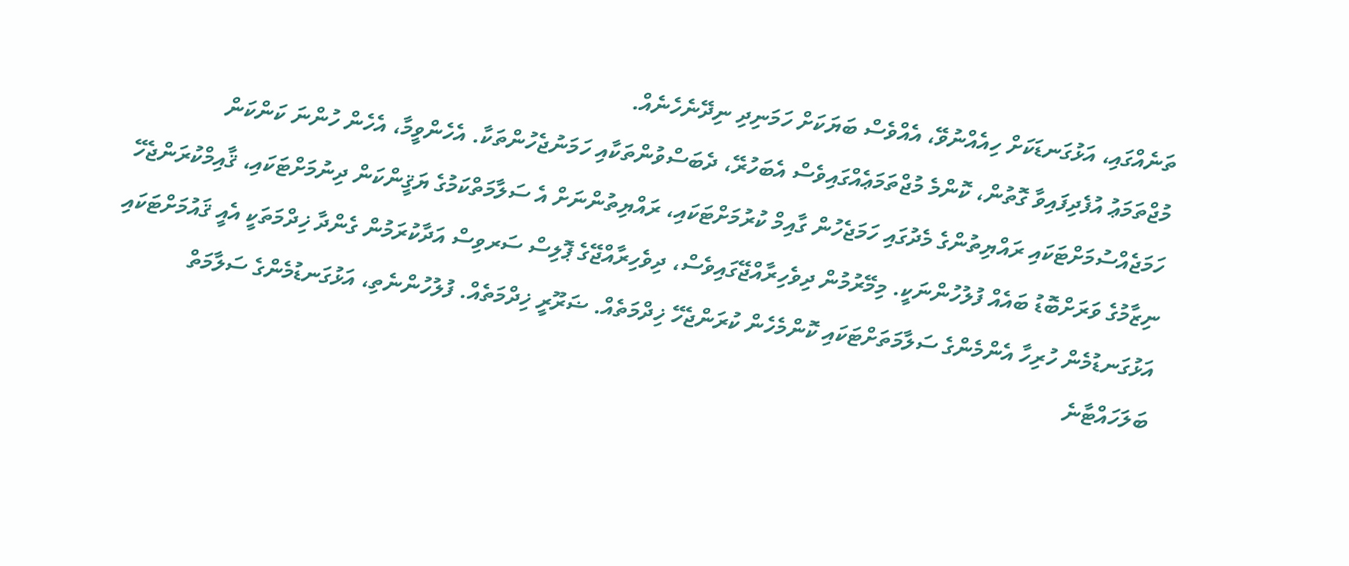ތަނެއްގައި، އަޅުގަނޑަކަށް ހިއެއްނުވޭ، އެއްވެސް ބަޔަކަށް ހަމަނިދި ނިދޭނެހެނެއް.
މުޖްތަމަޢު އުފެދިފައިވާ ގޮތުން، ކޮންމެ މުޖްތަމަޢެއްގައިވެސް އެބަހުރޭ، ދެބަސްވުންތަކާއި ހަމަނުޖެހުންތަކާ. އެހެންވީމާ، އެހެން ހުންނަ ކަންކަން ހަމަޖެއްސުމަށްޓަކައި ރައްޔިތުންގެ މެދުގައި ހަމަޖެހުން ގާއިމް ކުރުމަށްޓަކައި، ރައްޔިތުންނަށް އެ ސަލާމަތްކަމުގެ ޔަޤީންކަން ދިނުމަށްޓަކައި، ޤާއިމްކުރަންޖެހޭ ނިޒާމުގެ ވަރަށްބޮޑު ބައެއް ފުލުހުންނަކީ. މިމޭރުމުން ދިވެހިރާއްޖޭގައިވެސް، ދިވެހިރާއްޖޭގެ ޕޮލިސް ސަރވިސް އަދާކުރަމުން ގެންދާ ޚިދްމަތަކީ އެއީ ޤައުމަށްޓަކައި އަޅުގަނޑުމެން ހުރިހާ އެންމެންގެ ސަލާމަތަށްޓަކައި ކޮންމެހެން ކުރަންޖެހޭ ޚިދްމަތެއް. ޟަރޫރީ ޚިދްމަތެއް. ފުލުހުންނެތި، އަޅުގަނޑުމެންގެ ސަލާމަތް ބަލަހައްޓާނެ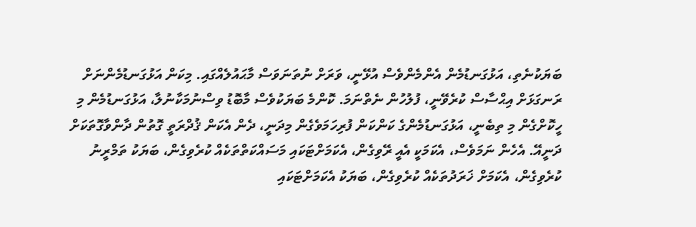ބަޔަކުނެތި، އަޅުގަނޑުމެން އެންމެންވެސް އުޅޭނީ، ވަރަށް ނުތަނަވަސް މާޙައުލެއްގައި. މިކަން އަޅުގަނޑުމެންނަށް ރަނގަޅަށް އިޙްސާސް ކުރެވޭނީ، ފުލުހުން ނެތްނަމަ. ކޮންމެ ބަޔަކުވެސް މާބޮޑު ވިސްނުމަކާނުލާ، އަޅުގަނޑުމެން މި ހީކޮށްގެން މި ތިބެނީ، އަޅުގަނޑުމެންގެ ކަންކަން ފުރިހަމަވެގެން މިދަނީ، ދެން އެކަން ޤުދްރަތީ ގޮތުން ދާންވާގޮތަކަށް ދަނީއޭ. އެހެން ނަމަވެސް، އެކަމަކީ އެއީ ރޭވިގެން، އެކަމަށްޓަކައި މަސައްކަތްތަކެއް ކުރެވިގެން، ބަޔަކު ތަމްރީނު ކުރެވިގެން، އެކަމަށް ޚަރަދުތަކެއް ކުރެވިގެން، ބަޔަކު އެކަމަށްޓަކައި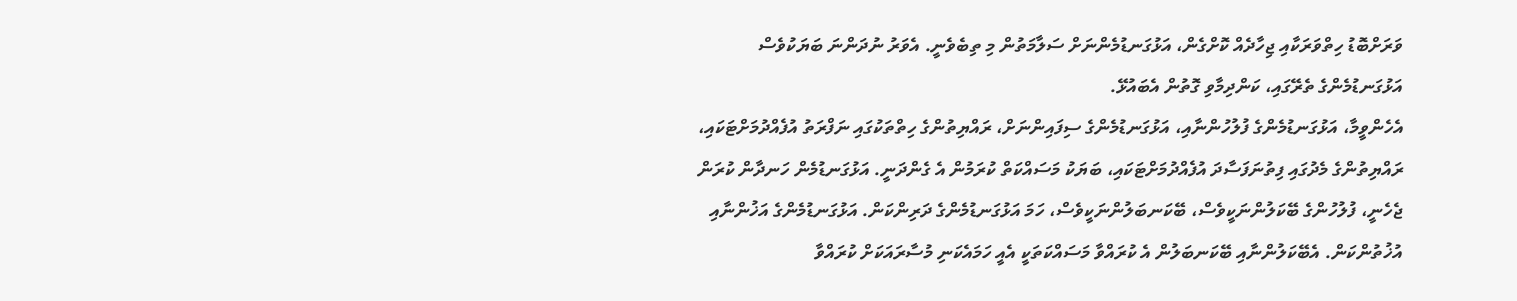ވަރަށްބޮޑު ހިތްވަރަކާއި ޖިހާދެއް ކޮށްގެން، އަޅުގަނޑުމެންނަށް ސަލާމަތުން މި ތިބެވެނީ. އެވަރު ނުދަންނަ ބަޔަކުވެސް އަޅުގަނޑުމެންގެ ތެރޭގައި، ކަންދިމާވި ގޮތުން އެބައުޅޭ.
އެހެންވީމާ، އަޅުގަނޑުމެންގެ ފުލުހުންނާއި، އަޅުގަނޑުމެންގެ ސިފައިންނަށް، ރައްޔިތުންގެ ހިތްތަކުގައި ނަފްރަތު އުފެއްދުމަށްޓަކައި، ރައްޔިތުންގެ މެދުގައި ފިތުނަފަސާދަ އުފެއްދުމަށްޓަކައި، ބަޔަކު މަސައްކަތް ކުރަމުން އެ ގެންދަނީ. އަޅުގަނޑުމެން ހަނދާން ކުރަން ޖެހެނީ، ފުލުހުންގެ ބޭކަލުންނަކީވެސް، ބޭކަނބަލުންނަކީވެސް، ހަމަ އަޅުގަނޑުމެންގެ ދަރިންކަން. އަޅުގަނޑުމެންގެ އަޚުންނާއި އުޚުތުންކަން. އެބޭކަލުންނާއި ބޭކަނބަލުން އެ ކުރައްވާ މަސައްކަތަކީ އެއީ ހަމައެކަނި މުސާރައަކަށް ކުރައްވާ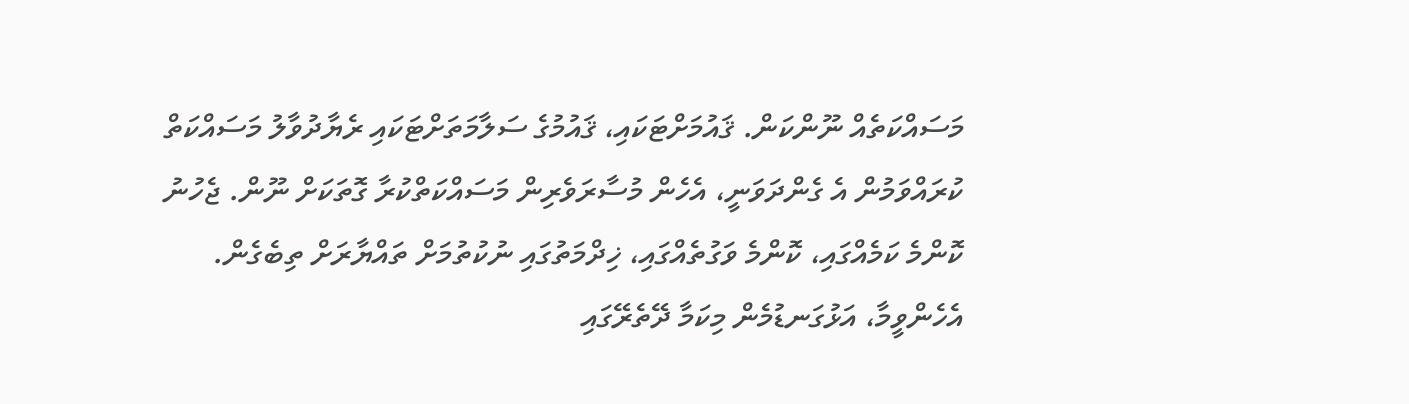މަސައްކަތެއް ނޫންކަން. ޤައުމަށްޓަކައި، ޤައުމުގެ ސަލާމަތަށްޓަކައި ރެޔާދުވާލު މަސައްކަތް ކުރައްވަމުން އެ ގެންދަވަނީ، އެހެން މުސާރަވެރިން މަސައްކަތްކުރާ ގޮތަކަށް ނޫން. ޖެހުނު ކޮންމެ ކަމެއްގައި، ކޮންމެ ވަގުތެއްގައި، ޚިދްމަތުގައި ނުކުތުމަށް ތައްޔާރަށް ތިބެގެން.
އެހެންވީމާ، އަޅުގަނޑުމެން މިކަމާ ދޭތެރޭގައި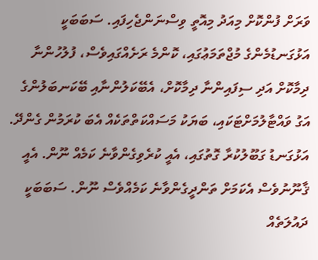ވަރަށް ފުންކޮށް މިއަދު މިއޮތީ ވިސްނަންޖެހިފައި. ސަބަބަކީ އަޅުގަނޑުމެންގެ މުޖްތަމަޢުގައި، ކޮންމެ ރަށެއްގައިވެސް، ފުލުހުންނާ ދިމާކޮށް އަދި ސިފައިންނާ ދިމާކޮށް، އެބޭކަލުންނާއި ބޭކަނބަލުންގެ އަގު ވައްޓާލުމަށްޓަކައި، ބަޔަކު މަސައްކަތްތަކެއް އެބަ ކުރަމުން ގެންދޭ. އަޅުގަނޑު ގަބޫލުކުރާ ގޮތުގައި، އެއީ ކުރެވިގެންވާނެ ކަމެއް ނޫން. އެއީ ޤާނޫނުވެސް އެކަމަށް ތަންދީގެންވާނެ ކަމެއްވެސް ނޫން. ސަބަބަކީ ދައުލަތެއް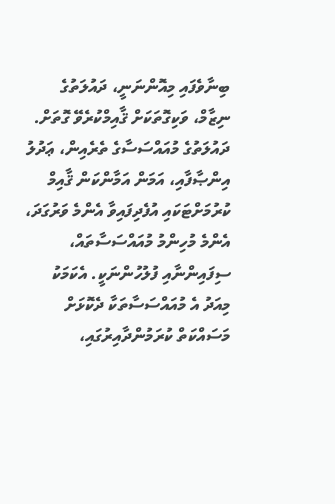ބިނާވެފައި މިއޮންނަނީ، ދައުލަތުގެ ނިޒާމް، ވަކިގޮތަކަށް ޤާއިމްކުރެވޭ ގޮތަށް. ދައުލަތުގެ މުއައްސަސާގެ ތެރެއިން، ޢަދުލު އިންޞާފާއި، އަމަން އަމާންކަން ޤާއިމް ކުރުމަށްޓަކައި އުފެދިފައިވާ އެންމެ ވަރުގަދަ، އެންމެ މުހިންމު މުއައްސަސާތައް، ސިފައިންނާއި ފުލުހުންނަކީ. އެކަމަކު މިއަދު އެ މުއައްސަސާތަކާ ދެކޮޅަށް މަސައްކަތް ކުރަމުންދާއިރުގައި،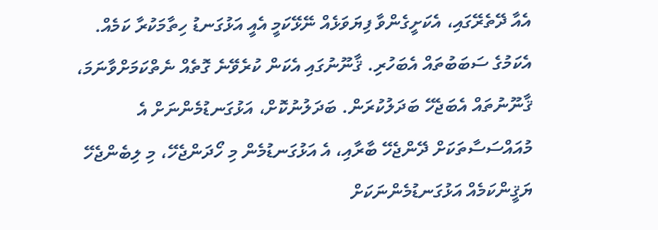އެއާ ދޭތެރޭގައި، އެކަށީގެންވާ ފިޔަވަޅެއް ނޭޅޭކަމީ އެއީ އަޅުގަނޑު ހިތާމަކުރާ ކަމެއް. އެކަމުގެ ސަބަބުތައް އެބަހުރި. ޤާނޫނުގައި އެކަން ކުރެވޭނެ ގޮތެއް ނެތްކަމަށްވާނަމަ، ޤާނޫނުތައް އެބަޖެހޭ ބަދަލުކުރަން. ބަދަލުނުކޮށް، އަޅުގަނޑުމެންނަށް އެ މުއައްސަސާތަކަށް ދޭންޖެހޭ ބާރާއި، އެ އަޅުގަނޑުމެން މި ހޯދަންޖެހޭ، މި ލިބެންޖެހޭ ޔަޤީންކަމެއް އަޅުގަނޑުމެންނަކަށް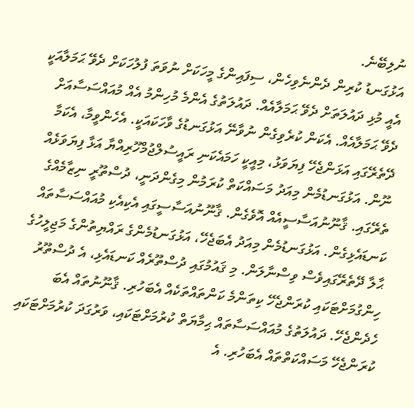ނުލިބޭނެ.
އަޅުގަނޑު ކުރިން ދެންނެވިހެން، ސިފައިންގެ މީހަކަށް ނުވަތަ ފުލުހަކަށް ދެވޭ ޙަމަލާއަކީ އެއީ މުޅި ދައުލަތަށް ދެވޭ ޙަމަލާއެއް. ދައުލަތުގެ އެންމެ މުހިންމު އެއް މުއައްސަސާއަށް ދެވޭ ޙަމަލާއެއް. އެކަން ކުރެވިގެން ނުވާނޭ އަޅުގަނޑުގެ ވާހަކައަކީ. އެހެންވީމާ، އެކަމާ ދޭތެރޭގައި އަޅަންޖެހޭ ފިޔަވަޅު، މިއީކީ ހަމައެކަނި ރައީސުލްޖުމްހޫރިއްޔާ އަޅާ ފިޔަވަޅެއް ނޫން. އަޅުގަނޑުމެން މިއަދު މަސައްކަތް ކުރަމުން މިގެންދަނީ، ދުސްތޫރީ ނިޒާމެއްގެ ތެރޭގައި. ޤާނޫނުއަސާސީއެއް އޮވެގެން. ޤާނޫނުއަސާސީގައި އެކިއެކި މުއައްސަސާތައް ކަނޑައެޅިގެން. އަޅުގަނޑުމެން މިއަދު އެބަޖެހޭ، އަޅުގަނޑުމެންގެ ރައްޔިތުންގެ މަޖިލީހުގެ ޙާލާ ދޭތެރޭގައިވެސް ވިސްނާލަން. މި ޤައުމުގައި ދުސްތޫރެއް ކަނޑައެޅި، އެ ދުސްތޫރު ހިންގުމަށްޓަކައި ކުރަންޖެހޭ ކިތަންމެ ކަންތައްތަކެއް އެބަހުރި. ޤާނޫނުތައް އެބަ ހެދެންޖެހޭ. ދައުލަތުގެ މުއައްސަސާތައް ޙިމާޔަތް ކުރުމަށްޓަކައި، ވަރުގަދަ ކުރުމަށްޓަކައި ކުރަންޖެހޭ މަސައްކަތްތައް އެބަހުރި. އެ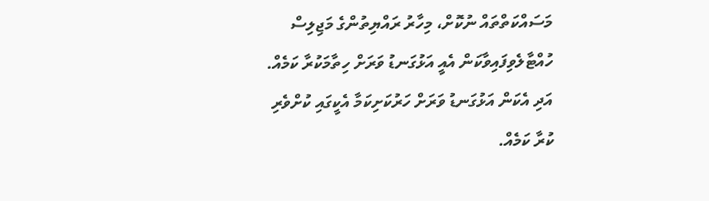މަސައްކަތްތައް ނުކޮށް، މިހާރު ރައްޔިތުންގެ މަޖިލިސް ހުއްޓާލެވިފައިވާކަން އެއީ އަޅުގަނޑު ވަރަށް ހިތާމަކުރާ ކަމެއް. އަދި އެކަން އަޅުގަނޑު ވަރަށް ހަރުކަށިކަމާ އެކީގައި ކުށްވެރި ކުރާ ކަމެއް.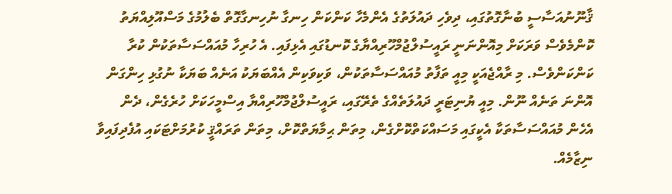ޤާނޫނުއަސާސީ ބުނާގޮތުގައި، ދިވެހި ދައުލަތުގެ އެންމެހާ ކަންކަން ހިނގާ ނުހިނގާގޮތް ބެލުމުގެ މަސްއޫލިއްޔަތު ކޮންމެވެސް ވަރަކަށް މިއޮންނަނީ ރައީސުލްޖުމްހޫރިއްޔާގެ ކޮނޑުގައި އެޅިފައި. އެ ހުރިހާ މުއައްސަސާތަކުން ކުރާ ކަންކަންވެސް. މި ރާއްޖެއަކީ މިއީ ތަފާތު މުއައްސަސާތަކުން، ވަކިވަކިން އެއްބަޔަކު އަނެއް ބަޔަކާ ނުގުޅި ހިންގަން އޮންނަ ތަނެއް ނޫން. މިއީ ޔުނިޓަރީ ދައުލަތެއްގެ ތެރޭގައި، ރައީސުލްޖުމްހޫރިއްޔާ އިސްމީހަކަށް ހުރެގެން، ދެން އެހެން މުއައްސަސާތަކާ އެކީގައި މަސައްކަތްކޮށްގެން، މިތަން ޙިމާޔަތްކޮށް، މިތަން ތަރައްޤީ ކުރުމަށްޓަކައި އުފެދިފައިވާ ނިޒާމެއް.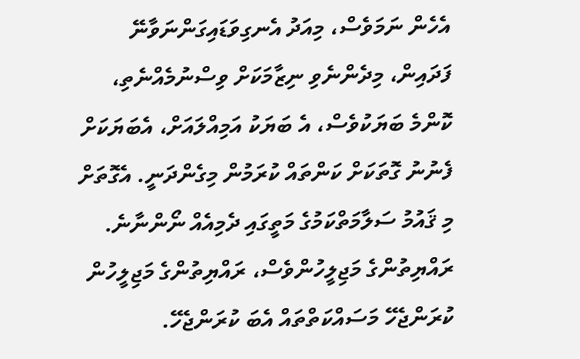އެހެން ނަމަވެސް، މިއަދު އެނގިވަޑައިގަންނަވާނޭ ފަދައިން، މިދެންނެވި ނިޒާމަކަށް ވިސްނުމެއްނެތި، ކޮންމެ ބަޔަކުވެސް، އެ ބަޔަކު އަމިއްލައަށް، އެބަޔަކަށް ފެނުނު ގޮތަކަށް ކަންތައް ކުރަމުން މިގެންދަނީ. އެގޮތަށް މި ޤައުމު ސަލާމަތްކަމުގެ މަތީގައި ދެމިއެއް ނޯންނާނެ. ރައްޔިތުންގެ މަޖިލީހުންވެސް، ރައްޔިތުންގެ މަޖިލީހުން ކުރަންޖެހޭ މަސައްކަތްތައް އެބަ ކުރަންޖެހޭ.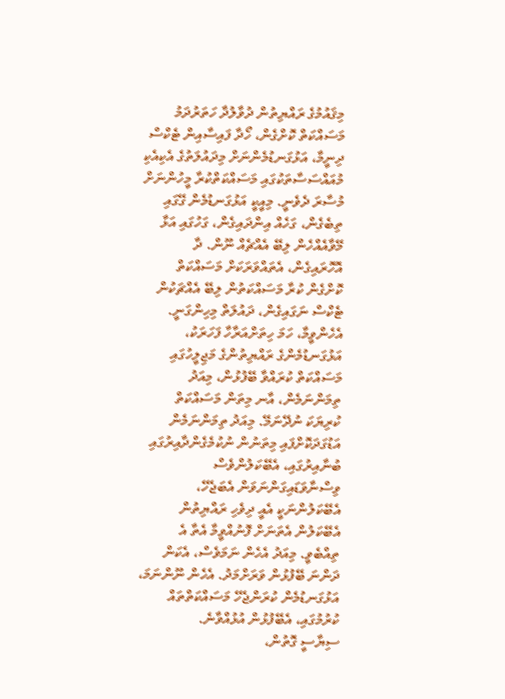މިޤައުމުގެ ރައްޔިތުން ދުވާލުދާ ހަތަރުދަމު މަސައްކަތް ކޮށްގެން، ހޯދާ ފައިސާއިން ޓެކްސް ދިނީމާ، އަޅުގަނޑުމެންނަށް މިދައުލަތުގެ އެކިއެކި މުއައްސަސާތަކުގައި މަސައްކަތްކުރާ މީހުންނަށް މުސާރަ ދެވެނީ. މިއީކީ އަޅުގަނޑުމެން ގޭގައި ތިބެގެން، ގަހެއް އިންދައިގެން، ގަހުގައި އަޅާ މޭވާއެއްހެން ލިބޭ އެއްޗެއް ނޫން. ދާ އޮހޮރައިގެން، އެތައްވަރަކަށް މަސައްކަތް ކޮށްގެން ކުރާ މަސައްކަތުން ލިބޭ އެއްޗަކުން ޓެކްސް ނަގައިގެން، ދައުލަތް މިހިންގަނީ. އެހެންވީމާ، ހަމަ ހިތަށްއަރާހާ ފަހަރަކު، އަޅުގަނޑުމެންގެ ރައްޔިތުންގެ މަޖިލީހުގައި މަސައްކަތް ކުރައްވާ ބޭފުޅުން، މިއަދު ތިމަންނަމެން، އާނ މިތަން މަސައްކަތް ކުރިޔަކަ ނުދޭނަމޭ. މިއަދު ތިމަންނަމެން އަޑުގަދަކޮށްފައި މިތަނުން ނުކުމެގެންދާއިރުގައި ބުނާއިރުގައި، އެބޭކަލުންވެސް ވިސްނާވަޑައިގަންނަވަން އެބަޖެހޭ، އެބޭކަލުންނަކީ އެއީ ދިވެހި ރައްޔިތުން އެބޭކަލުން އެތަނަށް ފޮނުއްވީމާ އެތާ އެ ތިއްބެވީ. މިއަދު އެހެން ނަމަވެސް، އެކަން ދަންނަ ބޭފުޅުން ވަރަށްމަދު. އެހެން ނޫންނަމަ، އަޅުގަނޑުމެން ކުރަންޖެހޭ މަސައްކަތްތައް ކުރުމުގައި، އެބޭފުޅުން އުޅުއްވާނެ.
ސިޔާސީ ގޮތުން،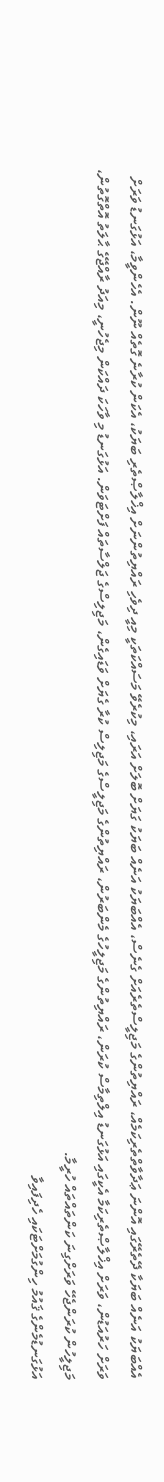އެއްބަޔަކު އަނެއް ބަޔަކާ ދޭތެރޭގައި އޮންނަ ޢަދާވާތްތެރިކަމެއް، ރައްޔިތުންގެ މަޖިލީސްތެރެއަށް ގެނެސް، އެއްބަޔަކު އަނެއް ބަޔަކު ގަޔަށް ބޮލަށް އަރައި، މިކުރެވޭ މަސައްކަތަކީ މިއީ ދިވެހި ރައްޔިތުންނަށް އިޚްލާޞްތެރި ބަޔަކު، އެކަން ކުރާނެ ގޮތެއް ނޫން. އެހެންވީމާ، އަޅުގަނޑު ވަރަށް ވަރަށް ހަރުއަޑުން، ވަރަށް އިޚްލާޞްތެރިކަމާ އެކީގައި އަޅުގަނޑު އިލްތިމާސް ކުރަން، ރައްޔިތުންގެ މަޖިލީހުގެ މެންބަރުން، ރައްޔިތުންގެ މަޖިލީސްގެ މަޖިލިސް ކުރާ ގެޔަށް ވަޑައިގެން، މަޖިލިސްގެ ޖަލްސާތައް ފަށްޓަވަން. އަޅުގަނޑު މި ވާހަކަ ދައްކަން މިޖެހުނީ، މިއަދު ރާއްޖޭގެ ޙާލަތު އޮތްގޮތުން، މަޖިލީހުން ކުރަންޖެހޭ ވަރަށްގިނަ ކަންތައްތައް ހުރީމާ.
އަޅުގަނޑުމެންގެ ޤައުމު ހިންގުމަށްޓަކައި ހެދިފައިވާ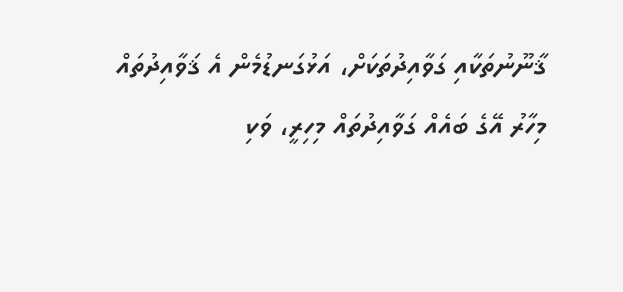ޤާނޫނުތަކާއި ގަވާއިދުތަކަށް، އަޅުގަނޑުމެން އެ ޤަވާއިދުތައް މިހާރު އޭގެ ބައެއް ގަވާއިދުތައް މިހިރީ، ވަކި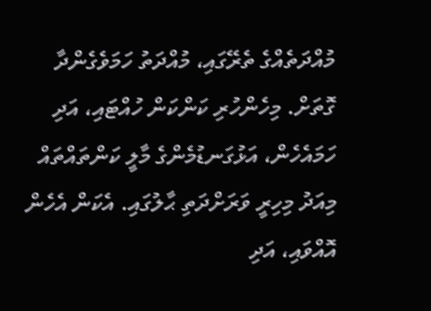މުއްދަތެއްގެ ތެރޭގައި، މުއްދަތު ހަމަވެގެންދާ ގޮތަށް. މިހެންހުރި ކަންކަން ހުއްޓައި، އަދި ހަމައެހެން، އަޅުގަނޑުމެންގެ މާލީ ކަންތައްތައް މިއަދު މިހިރީ ވަރަށްދަތި ޙާލުގައި. އެކަން އެހެން އޮއްވައި، އަދި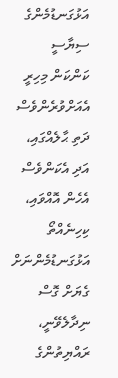އަޅުގަނޑުމެންގެ ސިޔާސީ ކަންކަން މިހިރީ އެއަށްވުރެންވެސް ދަތި ޙާލެއްގައި، އަދި އެކަންވެސް އެހެން އޮއްވައި، ކިހިނެއްތޯ އަޅުގަނޑުމެންނަށް ގެޔަށް ގޮސް ނިދާލެވޭނީ، ރައްޔިތުންގެ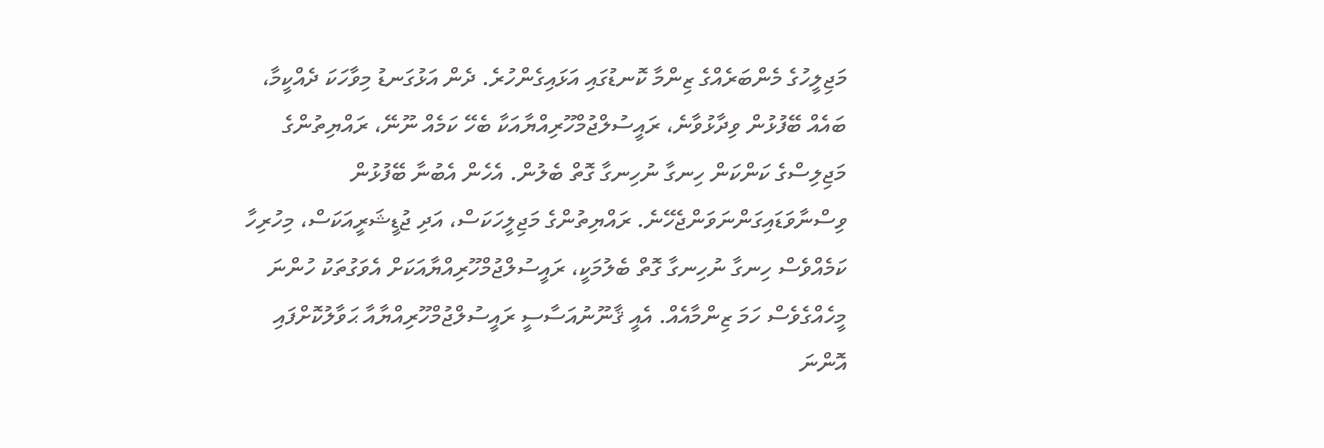މަޖިލީހުގެ މެންބަރެއްގެ ޒިންމާ ކޮނޑުގައި އަޅައިގެންހުރެ. ދެން އަޅުގަނޑު މިވާހަކަ ދެއްކީމާ، ބައެއް ބޭފުޅުން ވިދާޅުވާނެ، ރައީސުލްޖުމްހޫރިއްޔާއަކާ ބެހޭ ކަމެއް ނޫނޭ، ރައްޔިތުންގެ މަޖިލިސްގެ ކަންކަން ހިނގާ ނުހިނގާ ގޮތް ބެލުން. އެހެން އެބުނާ ބޭފުޅުން ވިސްނާވަޑައިގަންނަވަންޖެހޭނެ. ރައްޔިތުންގެ މަޖިލީހަކަސް، އަދި ޖުޑީޝަރީއަކަސް، މިހުރިހާ ކަމެއްވެސް ހިނގާ ނުހިނގާ ގޮތް ބެލުމަކީ، ރައީސުލްޖުމްހޫރިއްޔާއަކަށް އެވަގުތަކު ހުންނަ މީހެއްގެވެސް ހަމަ ޒިންމާއެއް. އެއީ ޤާނޫނުއަސާސީ ރައީސުލްޖުމްހޫރިއްޔާއާ ޙަވާލުކޮށްފައި އޮންނަ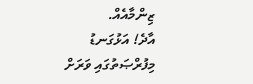ޒިންމާއެއް.
އާދެ! އަޅުގަނޑު މިފުރްޞަތުގައި ވަރަށް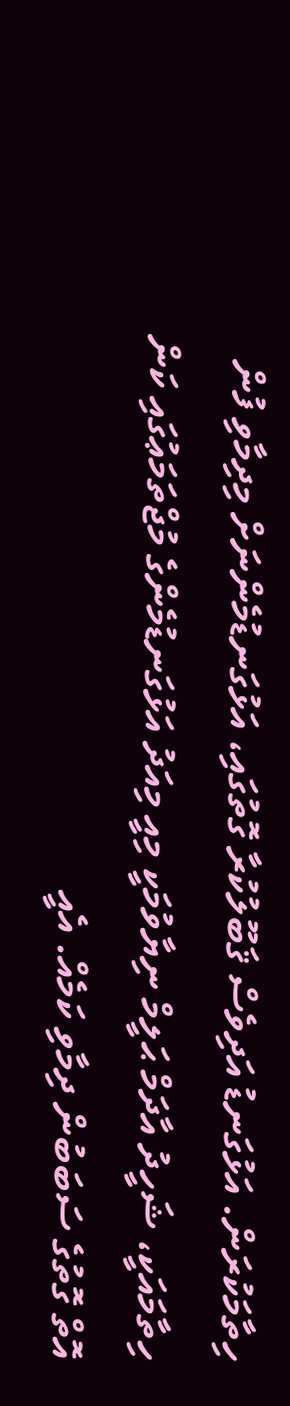ހިތާމަކުރަން. އަޅުގަނޑު އަދިވެސް ޤަބޫލުކުރާ ގޮތުގައި، އަޅުގަނޑުމެންނަށް މިދިމާވި ފުން ހިތާމައަކީ، ޝަހީދު އާދަމް ޙަލީމް ނިޔާވުމަކީ މިއީ މިއަދު އަޅުގަނޑުމެންގެ މުޖްތަމަޢުގައި ކަން އޮތް ގޮތުގެ ސަބަބުން ދިމާވި ކަމެއް. އެއީ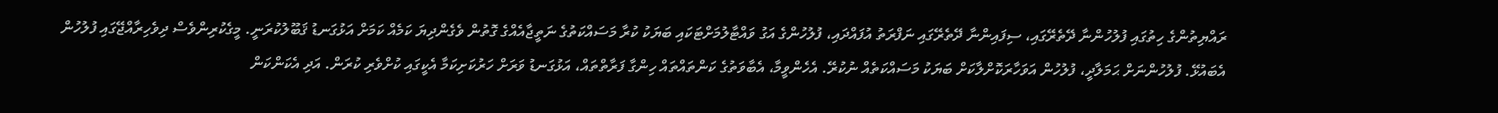ރައްޔިތުންގެ ހިތުގައި ފުލުހުންނާ ދޭތެރޭގައި، ސިފައިންނާ ދޭތެރޭގައި ނަފްރަތު އުފައްދައި، ފުލުހުންގެ އަގު ވައްޓާލުމަށްޓަކައި ބަޔަކު ކުރާ މަސައްކަތުގެ ނަތީޖާއެއްގެ ގޮތުން ވެގެންދިޔަ ކަމެއް ކަމަށް އަޅުގަނޑު ޤަބޫލުކުރަނީ. މީގެކުރިންވެސް ދިވެހިރާއްޖޭގައި ފުލުހުން އެބައުޅޭ. ފުލުހުންނަށް ޙަމަލާދީ، ފުލުހުން އަވަހާރަކޮށްލާކަށް ބަޔަކު މަސައްކަތެއް ނުކުރޭ. އެހެންވީމާ، އެބާވަތުގެ ކަންތައްތައް ހިންގާ ފަރާތްތައް، އަޅުގަނޑު ވަރަށް ހަރުކަށިކަމާ އެކީގައި ކުށްވެރި ކުރަން. އަދި އެކަންކަން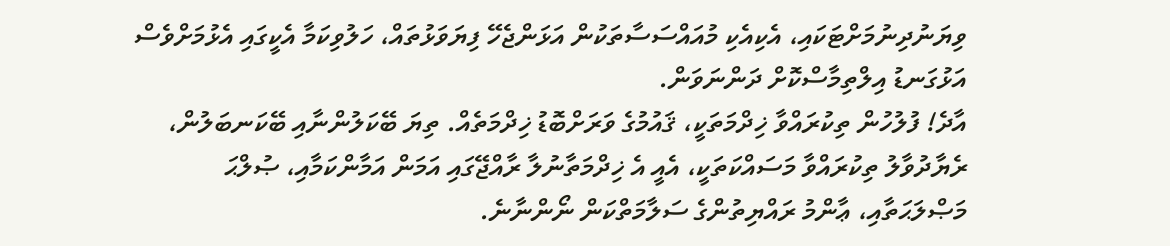ވިޔަނުދިނުމަށްޓަކައި، އެކިއެކި މުއައްސަސާތަކުން އަޅަންޖެހޭ ފިޔަވަޅުތައް، ހަލުވިކަމާ އެކީގައި އެޅުމަށްވެސް އަޅުގަނޑު އިލްތިމާސްކޮށް ދަންނަވަން.
އާދެ! ފުލުހުން ތިކުރައްވާ ޚިދްމަތަކީ، ޤައުމުގެ ވަރަށްބޮޑު ޚިދްމަތެއް. ތިޔަ ބޭކަލުންނާއި ބޭކަނބަލުން، ރެޔާދުވާލު ތިކުރައްވާ މަސައްކަތަކީ، އެއީ އެ ޚިދްމަތާނުލާ ރާއްޖޭގައި އަމަން އަމާންކަމާއި، ޞުލްޙަ މަޞްލަޙަތާއި، ޢާންމު ރައްޔިތުންގެ ސަލާމަތްކަން ނޯންނާނެ.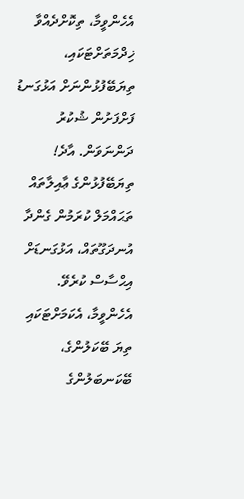އެހެންވީމާ، ތިކޮށްދެއްވާ ޚިދްމަތަށްޓަކައި، ތިޔަބޭފުޅުންނަށް އަޅުގަނޑު ފަށްފަށުން ޝުކުރު ދަންނަވަން. އާދެ! ތިޔަބޭފުޅުންގެ ޢާއިލާތައް ތަޙައްމަލް ކުރަމުން ގެންދާ އުނދަގޫތައް، އަޅުގަނޑަށް އިޙްސާސް ކުރެވޭ. އެހެންވީމާ، އެކަމަށްޓަކައި ތިޔަ ބޭކަލުންގެ، ބޭކަނބަލުންގެ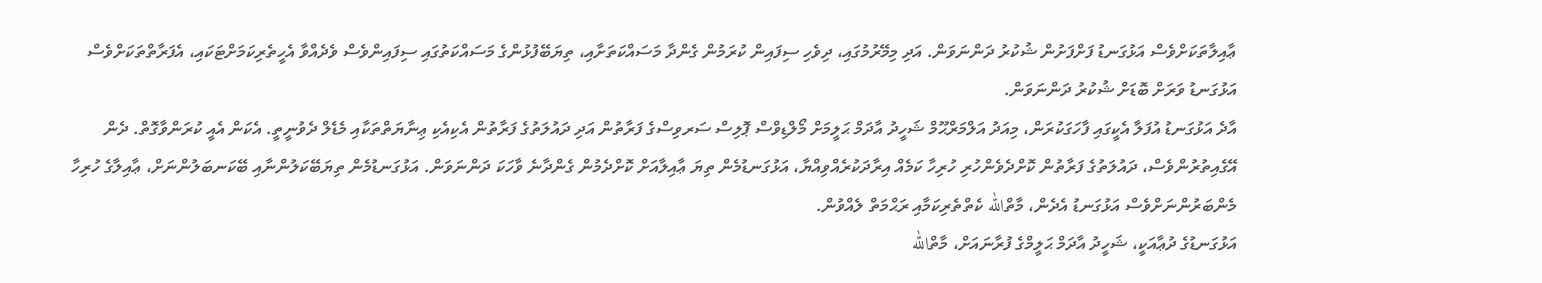ޢާއިލާތަކަށްވެސް އަޅުގަނޑު ފަށްފަށުން ޝުކުރު ދަންނަވަން. އަދި މިމޭރުމުގައި، ދިވެހި ސިފައިން ކުރަމުން ގެންދާ މަސައްކަތަށާއި، ތިޔަބޭފުޅުންގެ މަސައްކަތުގައި ސިފައިންވެސް ވެދެއްވާ އެހީތެރިކަމަށްޓަކައި، އެފަރާތްތަކަށްވެސް އަޅުގަނޑު ވަރަށް ބޮޑަށް ޝުކުރު ދަންނަވަން.
އާދެ އަޅުގަނޑު އުފަލާ އެކީގައި ފާހަގަކުރަން، މިއަދު އަލްމަރްޙޫމް ޝަހީދު އާދަމް ޙަލީމަށް މޯލްޑިވްސް ޕޮލިސް ސަރވިސްގެ ފަރާތުން އަދި ދައުލަތުގެ ފަރާތުން އެކިއެކި ޢިނާޔަތްތަކާއި މެޑެލް ދެވުނީތީ. އެކަން އެއީ ކުރަންވާގޮތް. ދެން އޭގެއިތުރުންވެސް، ދައުލަތުގެ ފަރާތުން ކޮށްދެވެންހުރި ހުރިހާ ކަމެއް އިރާދަކުރެއްވިއްޔާ، އަޅުގަނޑުމެން ތިޔަ ޢާއިލާއަށް ކޮށްދެމުން ގެންދާނެ ވާހަކަ ދަންނަވަން. އަޅުގަނޑުމެން ތިޔަބޭކަލުންނާއި ބޭކަނބަލުންނަށް، ޢާއިލާގެ ހުރިހާ މެންބަރުންނަށްވެސް އަޅުގަނޑު އެދެން، މާތްالله ކެތްތެރިކަމާއި ރަޙްމަތް ލެއްވުން.
އަޅުގަނޑުގެ ދުޢާއަކީ، ޝަހީދު އާދަމް ޙަލީމްގެ ފުރާނައަށް، މާތްالله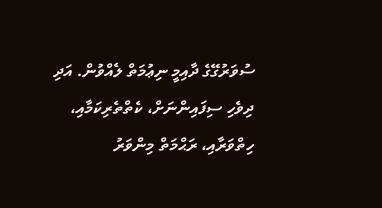ސުވަރުގޭގެ ދާއިމީ ނިޢުމަތް ލެއްވުން. އަދި ދިވެހި ސިފައިންނަށް، ކެތްތެރިކަމާއި، ހިތްވަރާއި، ރަޙްމަތް މިންވަރު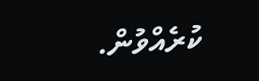ކުރެއްވުން.